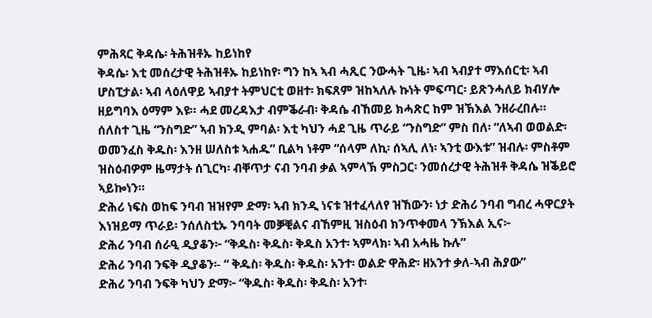ምሕጻር ቅዳሴ፡ ትሕዝቶኡ ከይነከየ
ቅዳሴ፡ እቲ መሰረታዊ ትሕዝቶኡ ከይነከየ፡ ግን ከኣ ኣብ ሓጺር ንውሓት ጊዜ፡ ኣብ ኣብያተ ማእሰርቲ፡ ኣብ ሆስፒታል፡ ኣብ ላዕለዋይ ኣብያተ ትምህርቲ ወዘተ፡ ክፍጸም ዝከኣለሉ ኩነት ምፍጣር፡ ይጽንሓለይ ክብሃሎ ዘይግባእ ዕማም እዩ። ሓደ መረዳእታ ብምቕራብ፡ ቅዳሴ ብኸመይ ክሓጽር ከም ዝኽእል ንዘራረበሉ።
ሰለስተ ጊዜ “ንስግድ” ኣብ ክንዲ ምባል፡ እቲ ካህን ሓደ ጊዜ ጥራይ “ንስግድ” ምስ በለ፡ “ለኣብ ወወልድ፡ ወመንፈስ ቅዱስ፡ እንዘ ሠለስቱ ኣሐዱ” ቢልካ ነቶም “ሰላም ለኪ፡ ሰኣሊ ለነ፡ ኣንቲ ውእቱ” ዝብሉ፡ ምስቶም ዝስዕብዎም ዜማታት ሰጊርካ፡ ብቐጥታ ናብ ንባብ ቃል ኣምላኽ ምስጋር፡ ንመሰረታዊ ትሕዝቶ ቅዳሴ ዝቕይሮ ኣይኰነን።
ድሕሪ ነፍስ ወከፍ ንባብ ዝዝየም ድማ፡ ኣብ ክንዲ ነናቱ ዝተፈላለየ ዝኸውን፡ ነታ ድሕሪ ንባብ ግብረ ሓዋርያት እነዝይማ ጥራይ፡ ንሰለስቲኡ ንባባት መቓቒልና ብኸምዚ ዝስዕብ ክንጥቀመላ ንኽእል ኢና፦
ድሕሪ ንባብ ሰራዒ ዲያቆን፦ “ቅዱስ፡ ቅዱስ፡ ቅዱስ አንተ፡ ኣምላክ፡ ኣብ አሓዜ ኩሉ”
ድሕሪ ንባብ ንፍቅ ዲያቆን፡- “ ቅዱስ፡ ቅዱስ፡ ቅዱስ፡ አንተ፡ ወልድ ዋሕድ፡ ዘአንተ ቃለ-ኣብ ሕያው”
ድሕሪ ንባብ ንፍቅ ካህን ድማ፦ “ቅዱስ፡ ቅዱስ፡ ቅዱስ፡ አንተ፡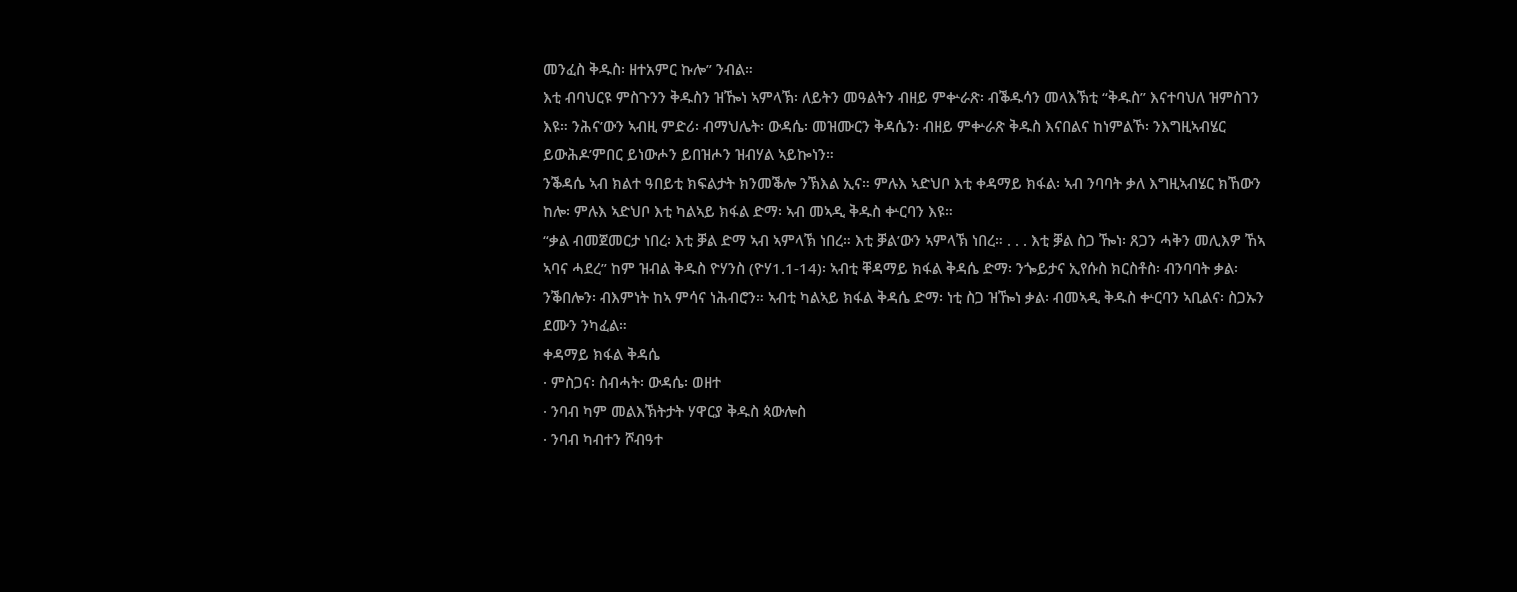መንፈስ ቅዱስ፡ ዘተአምር ኩሎ” ንብል።
እቲ ብባህርዩ ምስጉንን ቅዱስን ዝዀነ ኣምላኽ፡ ለይትን መዓልትን ብዘይ ምቍራጽ፡ ብቕዱሳን መላእኽቲ “ቅዱስ” እናተባህለ ዝምስገን እዩ። ንሕና’ውን ኣብዚ ምድሪ፡ ብማህሌት፡ ውዳሴ፡ መዝሙርን ቅዳሴን፡ ብዘይ ምቍራጽ ቅዱስ እናበልና ከነምልኾ፡ ንእግዚኣብሄር ይውሕዶ’ምበር ይነውሖን ይበዝሖን ዝብሃል ኣይኰነን።
ንቕዳሴ ኣብ ክልተ ዓበይቲ ክፍልታት ክንመቕሎ ንኽእል ኢና። ምሉእ ኣድህቦ እቲ ቀዳማይ ክፋል፡ ኣብ ንባባት ቃለ እግዚኣብሄር ክኸውን ከሎ፡ ምሉእ ኣድህቦ እቲ ካልኣይ ክፋል ድማ፡ ኣብ መኣዲ ቅዱስ ቍርባን እዩ።
“ቃል ብመጀመርታ ነበረ፡ እቲ ቓል ድማ ኣብ ኣምላኽ ነበረ። እቲ ቓል’ውን ኣምላኽ ነበረ። . . . እቲ ቓል ስጋ ዀነ፡ ጸጋን ሓቅን መሊእዎ ኸኣ ኣባና ሓደረ” ከም ዝብል ቅዱስ ዮሃንስ (ዮሃ1.1-14)፡ ኣብቲ ቐዳማይ ክፋል ቅዳሴ ድማ፡ ንጐይታና ኢየሱስ ክርስቶስ፡ ብንባባት ቃል፡ ንቕበሎን፡ ብእምነት ከኣ ምሳና ነሕብሮን። ኣብቲ ካልኣይ ክፋል ቅዳሴ ድማ፡ ነቲ ስጋ ዝዀነ ቃል፡ ብመኣዲ ቅዱስ ቍርባን ኣቢልና፡ ስጋኡን ደሙን ንካፈል።
ቀዳማይ ክፋል ቅዳሴ
· ምስጋና፡ ስብሓት፡ ውዳሴ፡ ወዘተ
· ንባብ ካም መልእኽትታት ሃዋርያ ቅዱስ ጳውሎስ
· ንባብ ካብተን ሾብዓተ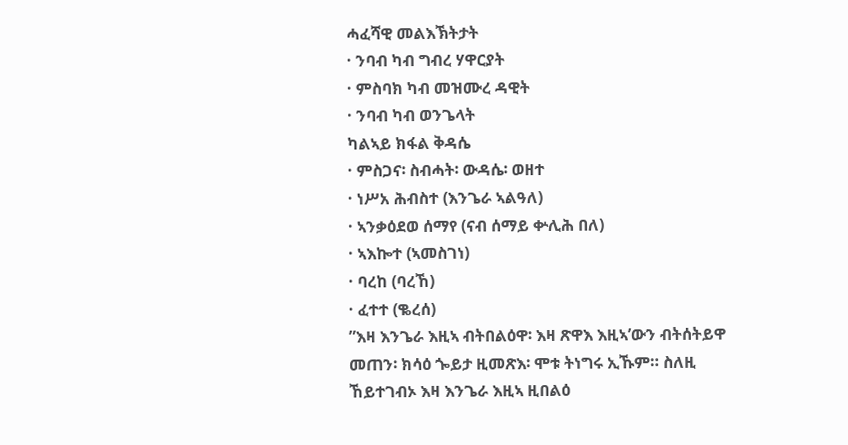ሓፈሻዊ መልእኽትታት
· ንባብ ካብ ግብረ ሃዋርያት
· ምስባክ ካብ መዝሙረ ዳዊት
· ንባብ ካብ ወንጌላት
ካልኣይ ክፋል ቅዳሴ
· ምስጋና፡ ስብሓት፡ ውዳሴ፡ ወዘተ
· ነሥአ ሕብስተ (እንጌራ ኣልዓለ)
· ኣንቃዕደወ ሰማየ (ናብ ሰማይ ቍሊሕ በለ)
· ኣእኰተ (ኣመስገነ)
· ባረከ (ባረኸ)
· ፈተተ (ቈረሰ)
”እዛ እንጌራ እዚኣ ብትበልዕዋ፡ እዛ ጽዋእ እዚኣ’ውን ብትሰትይዋ መጠን፡ ክሳዕ ጐይታ ዚመጽእ፡ ሞቱ ትነግሩ ኢኹም። ስለዚ ኸይተገብኦ እዛ እንጌራ እዚኣ ዚበልዕ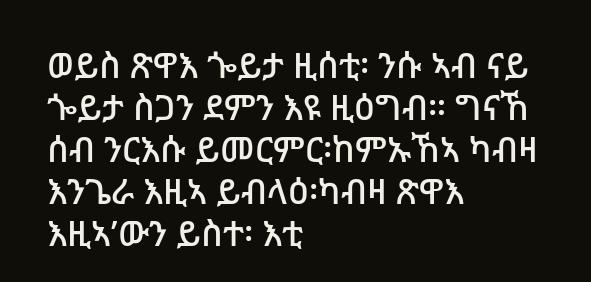ወይስ ጽዋእ ጐይታ ዚሰቲ፡ ንሱ ኣብ ናይ ጐይታ ስጋን ደምን እዩ ዚዕግብ። ግናኸ ሰብ ንርእሱ ይመርምር፡ከምኡኸኣ ካብዛ እንጌራ እዚኣ ይብላዕ፡ካብዛ ጽዋእ እዚኣ’ውን ይስተ፡ እቲ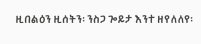ዚበልዕን ዚሰትን፡ ንስጋ ጐይታ እንተ ዘየለለየ፡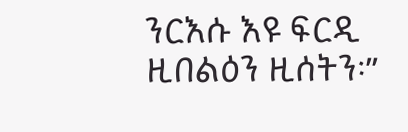ንርእሱ እዩ ፍርዲ ዚበልዕን ዚሰትን፡”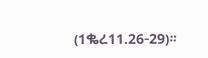(1ቈረ11.26-29)።